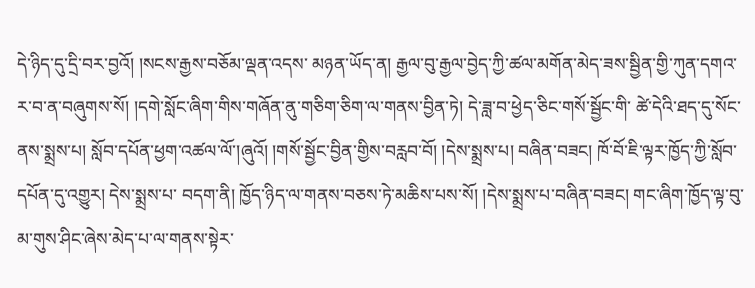དེ་ཉིད་དུ་དྲི་བར་བྱའོ། །སངས་རྒྱས་བཅོམ་ལྡན་འདས་ མཉན་ཡོད་ན། རྒྱལ་བུ་རྒྱལ་བྱེད་ཀྱི་ཚལ་མགོན་མེད་ཟས་སྦྱིན་གྱི་ཀུན་དགའ་ར་བ་ན་བཞུགས་སོ། །དགེ་སློང་ཞིག་གིས་གཞོན་ནུ་གཅིག་ཅིག་ལ་གནས་བྱིན་ཏེ། དེ་ཟླ་བ་ཕྱེད་ཅིང་གསོ་སྦྱོང་གི་ ཚེ་དེའི་ཐད་དུ་སོང་ནས་སྨྲས་པ། སློབ་དཔོན་ཕྱག་འཚལ་ལོ་།ཞུའོ། །གསོ་སྦྱོང་བྱིན་གྱིས་བརླབ་བོ། །དེས་སྨྲས་པ། བཞིན་བཟང། ཁོ་བོ་ཇི་ལྟར་ཁྱོད་ཀྱི་སློབ་དཔོན་དུ་འགྱུར། དེས་སྨྲས་པ་ བདག་ནི། ཁྱོད་ཉིད་ལ་གནས་བཅས་ཏེ་མཆིས་པས་སོ། །དེས་སྨྲས་པ་བཞིན་བཟང། གང་ཞིག་ཁྱོད་ལྟ་བུ་མ་གུས་ཤིང་ཞེས་མེད་པ་ལ་གནས་སྟེར་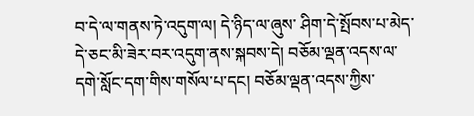བ་དེ་ལ་གནས་ཏེ་འདུག་ལ། དེ་ཉིད་ལ་ཞུས་ ཤིག་དེ་སྤོབས་པ་མེད་དེ་ཅང་མི་ཟེར་བར་འདུག་ནས་སྐབས་དེ། བཅོམ་ལྡན་འདས་ལ་དགེ་སློང་དག་གིས་གསོལ་པ་དང། བཅོམ་ལྡན་འདས་ཀྱིས་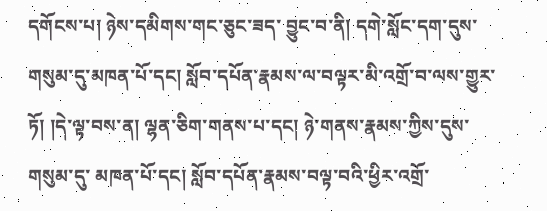དགོངས་པ། ཉེས་དམིགས་གང་ཅུང་ཟད་ བྱུང་བ་ནི། དགེ་སློང་དག་དུས་གསུམ་དུ་མཁན་པོ་དང། སློབ་དཔོན་རྣམས་ལ་བལྟར་མི་འགྲོ་བ་ལས་གྱུར་ཏོ། །དེ་ལྟ་བས་ན། ལྷན་ཅིག་གནས་པ་དང། ཉེ་གནས་རྣམས་ཀྱིས་དུས་གསུམ་དུ་ མཁན་པོ་དང། སློབ་དཔོན་རྣམས་བལྟ་བའི་ཕྱིར་འགྲོ་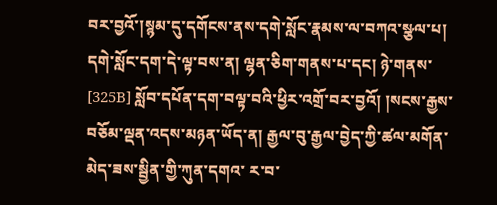བར་བྱའོ་།སྙམ་དུ་དགོངས་ནས་དགེ་སློང་རྣམས་ལ་བཀའ་སྩལ་པ། དགེ་སློང་དག་དེ་ལྟ་བས་ན། ལྷན་ཅིག་གནས་པ་དང། ཉེ་གནས་ [325B] སློབ་དཔོན་དག་བལྟ་བའི་ཕྱིར་འགྲོ་བར་བྱའོ། །སངས་རྒྱས་བཅོམ་ལྡན་འདས་མཉན་ཡོད་ན། རྒྱལ་བུ་རྒྱལ་བྱེད་ཀྱི་ཚལ་མགོན་མེད་ཟས་སྦྱིན་གྱི་ཀུན་དགའ་ ར་བ་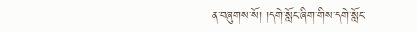ན་བཞུགས་སོ། །དགེ་སློང་ཞིག་གིས་དགེ་སློང་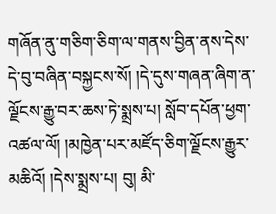གཞོན་ནུ་གཅིག་ཅིག་ལ་གནས་བྱིན་ནས་དེས་དེ་བུ་བཞིན་བསྐྱངས་སོ། །དེ་དུས་གཞན་ཞིག་ན་ལྗོངས་རྒྱུ་བར་ཆས་ཏེ་སྨྲས་པ། སློབ་དཔོན་ཕྱག་ འཚལ་ལོ། །མཁྱེན་པར་མཛོད་ཅིག་ལྗོངས་རྒྱུར་མཆིའོ། །དེས་སྨྲས་པ། བུ། མི་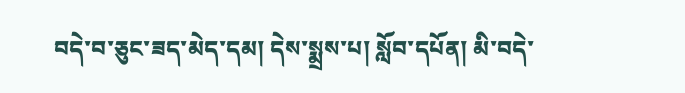བདེ་བ་ཅུང་ཟད་མེད་དམ། དེས་སྨྲས་པ། སློབ་དཔོན། མི་བདེ་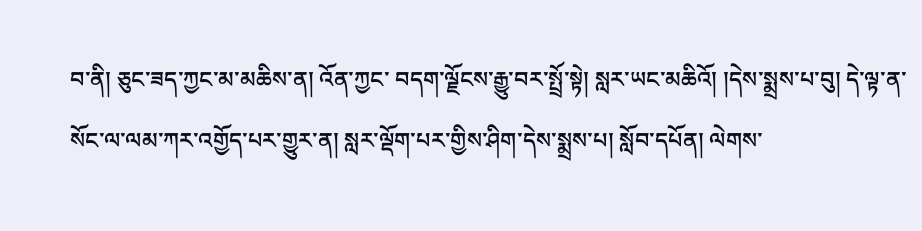བ་ནི། ཅུང་ཟད་ཀྱང་མ་མཆིས་ན། འོན་ཀྱང་ བདག་ལྗོངས་རྒྱུ་བར་སྤྲོ་སྟེ། སླར་ཡང་མཆིའོ། །དེས་སྨྲས་པ་བུ། དེ་ལྟ་ན་སོང་ལ་ལམ་ཀར་འགྱོད་པར་གྱུར་ན། སླར་ལྡོག་པར་གྱིས་ཤིག་དེས་སྨྲས་པ། སློབ་དཔོན། ལེགས་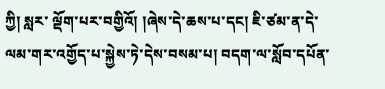ཀྱི། སླར་ ལྡོག་པར་བགྱིའོ། །ཞེས་དེ་ཆས་པ་དང། ཇི་ཙམ་ན་དེ་ལམ་གར་འགྱོད་པ་སྐྱེས་ཏེ་དེས་བསམ་པ། བདག་ལ་སློབ་དཔོན་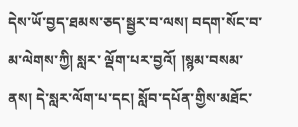དེས་ཡོ་བྱད་ཐམས་ཅད་སྦྱར་བ་ལས། བདག་སོང་བ་མ་ལེགས་ཀྱི། སླར་ ལྡོག་པར་བྱའོ། །སྙམ་བསམ་ནས། དེ་སླར་ལོག་པ་དང། སློབ་དཔོན་གྱིས་མཐོང་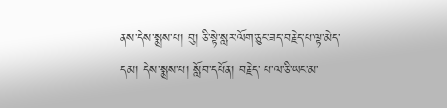ནས་དེས་སྨྲས་པ། བུ། ཅི་སྟེ་སླར་ལོག་ཅུང་ཟད་བརྗེད་པ་ལྟ་མེད་དམ། དེས་སྨྲས་པ། སློབ་དཔོན། བརྗེད་ པ་ལ་ཅི་ཡང་མ་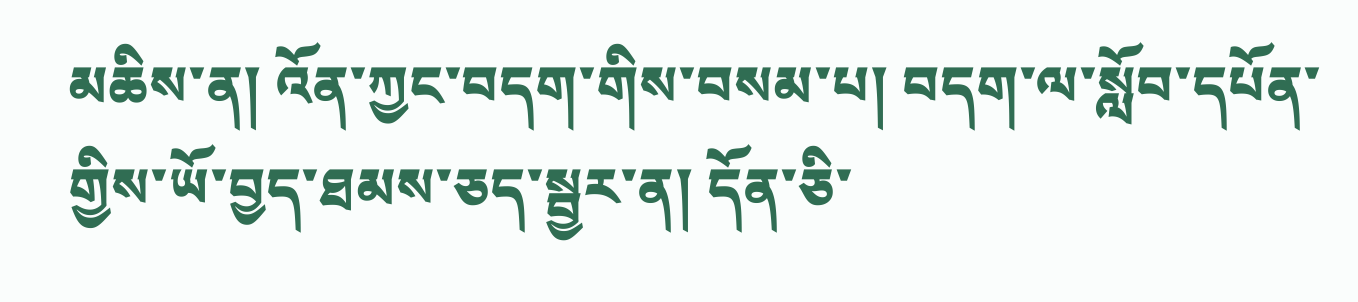མཆིས་ན། འོན་ཀྱང་བདག་གིས་བསམ་པ། བདག་ལ་སློབ་དཔོན་གྱིས་ཡོ་བྱད་ཐམས་ཅད་སྦྱར་ན། དོན་ཅི་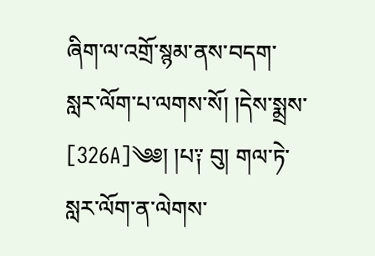ཞིག་ལ་འགྲོ་སྙམ་ནས་བདག་སླར་ལོག་པ་ལགས་སོ། །དེས་སྨྲས་ [326A]༄༅། །པ༑ བུ། གལ་ཏེ་སླར་ལོག་ན་ལེགས་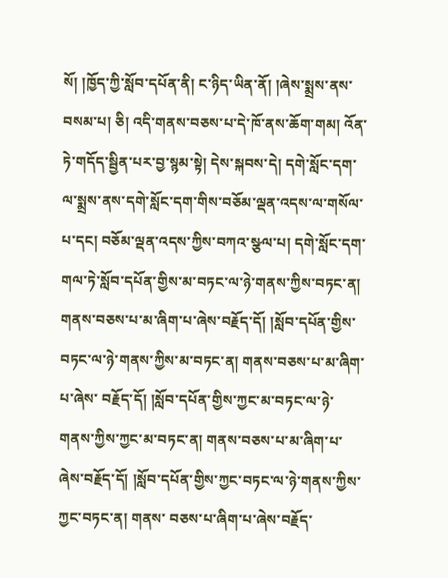སོ། །ཁྱོད་ཀྱི་སློབ་དཔོན་ནི། ང་ཉིད་ཡིན་ནོ། །ཞེས་སྨྲས་ནས་བསམ་པ། ཅི། འདི་གནས་བཅས་པ་དེ་ཁོ་ནས་ཆོག་གམ། འོན་ ཏེ་གདོད་སྦྱིན་པར་བྱ་སྙམ་སྟེ། དེས་སྐབས་དེ། དགེ་སློང་དག་ལ་སྨྲས་ནས་དགེ་སློང་དག་གིས་བཅོམ་ལྡན་འདས་ལ་གསོལ་པ་དང། བཅོམ་ལྡན་འདས་ཀྱིས་བཀའ་སྩལ་པ། དགེ་སློང་དག་ གལ་ཏེ་སློབ་དཔོན་གྱིས་མ་བཏང་ལ་ཉེ་གནས་ཀྱིས་བཏང་ན། གནས་བཅས་པ་མ་ཞིག་པ་ཞེས་བརྗོད་དོ། །སློབ་དཔོན་གྱིས་བཏང་ལ་ཉེ་གནས་ཀྱིས་མ་བཏང་ན། གནས་བཅས་པ་མ་ཞིག་པ་ཞེས་ བརྗོད་དོ། །སློབ་དཔོན་གྱིས་ཀྱང་མ་བཏང་ལ་ཉེ་གནས་ཀྱིས་ཀྱང་མ་བཏང་ན། གནས་བཅས་པ་མ་ཞིག་པ་ཞེས་བརྗོད་དོ། །སློབ་དཔོན་གྱིས་ཀྱང་བཏང་ལ་ཉེ་གནས་ཀྱིས་ཀྱང་བཏང་ན། གནས་ བཅས་པ་ཞིག་པ་ཞེས་བརྗོད་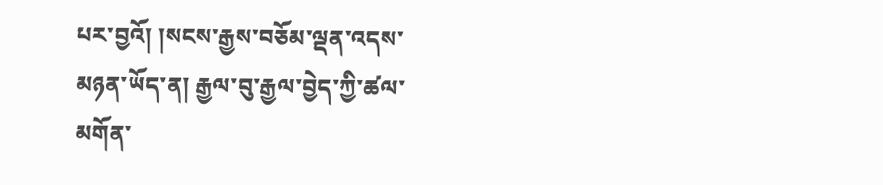པར་བྱའོ། །སངས་རྒྱས་བཅོམ་ལྡན་འདས་མཉན་ཡོད་ན། རྒྱལ་བུ་རྒྱལ་བྱེད་ཀྱི་ཚལ་མགོན་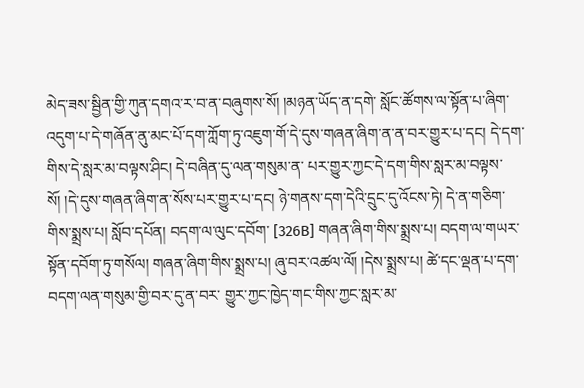མེད་ཟས་སྦྱིན་གྱི་ཀུན་དགའ་ར་བ་ན་བཞུགས་སོ། །མཉན་ཡོད་ན་དགེ་ སློང་ཚོགས་ལ་སྟོན་པ་ཞིག་འདུག་པ་དེ་གཞོན་ནུ་མང་པོ་དག་ཀློག་ཏུ་འཇུག་གོ་དེ་དུས་གཞན་ཞིག་ན་ན་བར་གྱུར་པ་དང། དེ་དག་གིས་དེ་སླར་མ་བལྟས་ཤིང། དེ་བཞིན་དུ་ལན་གསུམ་ན་ པར་གྱུར་ཀྱང་དེ་དག་གིས་སླར་མ་བལྟས་སོ། །དེ་དུས་གཞན་ཞིག་ན་སོས་པར་གྱུར་པ་དང། ཉེ་གནས་དག་དེའི་དྲུང་དུ་འོངས་ཏེ། དེ་ན་གཅིག་གིས་སྨྲས་པ། སློབ་དཔོན། བདག་ལ་ལུང་དབོག་ [326B] གཞན་ཞིག་གིས་སྨྲས་པ། བདག་ལ་གཡར་སྟོན་དབོག་ཏུ་གསོལ། གཞན་ཞིག་གིས་སྨྲས་པ། ཞུ་བར་འཚལ་ལོ། །དེས་སྨྲས་པ། ཚེ་དང་ལྡན་པ་དག་བདག་ལན་གསུམ་གྱི་བར་དུ་ན་བར་ གྱུར་ཀྱང་ཁྱེད་གང་གིས་ཀྱང་སླར་མ་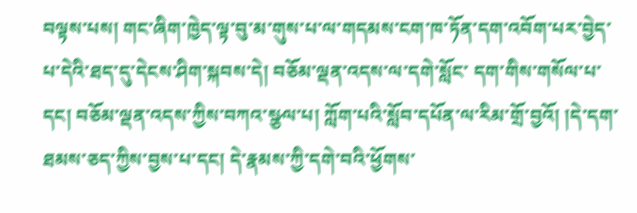བལྟས་པས། གང་ཞིག་ཁྱེད་ལྟ་བུ་མ་གུས་པ་ལ་གདམས་ངག་ཁ་ཏོན་དག་འབོག་པར་བྱེད་པ་དེའི་ཐད་དུ་དེངས་ཤིག་སྐབས་དེ། བཅོམ་ལྡན་འདས་ལ་དགེ་སློང་ དག་གིས་གསོལ་པ་དང། བཅོམ་ལྡན་འདས་ཀྱིས་བཀའ་སྩལ་པ། ཀློག་པའི་སློབ་དཔོན་ལ་རིམ་གྲོ་བྱའོ། །དེ་དག་ཐམས་ཅད་ཀྱིས་བྱས་པ་དང། དེ་རྣམས་ཀྱི་དགེ་བའི་ཕྱོགས་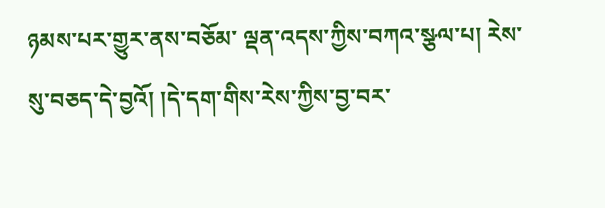ཉམས་པར་གྱུར་ནས་བཅོམ་ ལྡན་འདས་ཀྱིས་བཀའ་སྩལ་པ། རེས་སུ་བཅད་དེ་བྱའོ། །དེ་དག་གིས་རེས་ཀྱིས་བྱ་བར་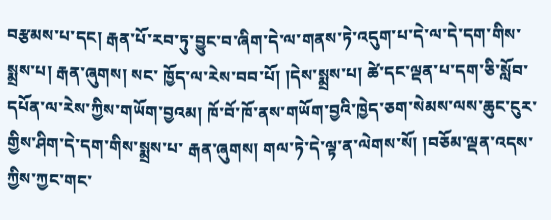བརྩམས་པ་དང། རྒན་པོ་རབ་ཏུ་བྱུང་བ་ཞིག་དེ་ལ་གནས་ཏེ་འདུག་པ་དེ་ལ་དེ་དག་གིས་སྨྲས་པ། རྒན་ཞུགས། སང་ ཁྱོད་ལ་རེས་བབ་པོ། །དེས་སྨྲས་པ། ཚེ་དང་ལྡན་པ་དག་ཅི་སློབ་དཔོན་ལ་རེས་ཀྱིས་གཡོག་བྱའམ། ཁོ་བོ་ཁོ་ནས་གཡོག་བྱའི་ཁྱེད་ཅག་སེམས་ལས་ཆུང་ངུར་གྱིས་ཤིག་དེ་དག་གིས་སྨྲས་པ་ རྒན་ཞུགས། གལ་ཏེ་དེ་ལྟ་ན་ལེགས་སོ། །བཅོམ་ལྡན་འདས་ཀྱིས་ཀྱང་གང་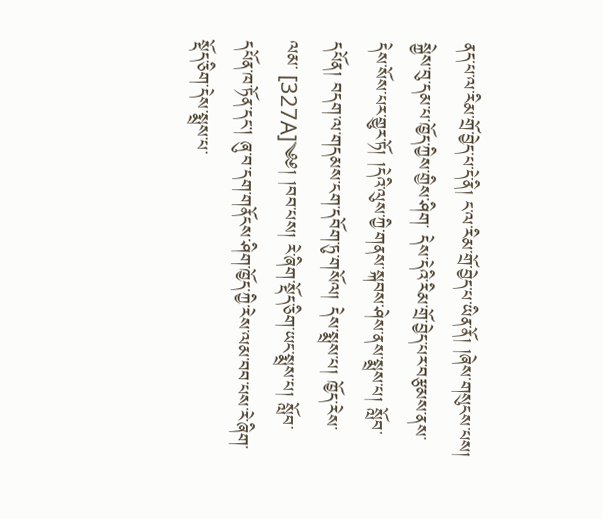ནད་པ་ལ་རིམ་གྲོ་བྱེད་པ་དེ་ནི། ང་ལ་རིམ་གྲོ་བྱེད་པ་ཡིན་ནོ། །ཞེས་གསུངས་པས། སྐྱེས་བུ་དམ་པ་ཁྱོད་ཀྱིས་གྱིས་ཤིག་ དེས་དེའི་རིམ་གྲོ་བྱེད་པར་བརྩམས་ནས་དེས་སོས་པར་གྱུར་ཏོ། །དེའི་ལུས་ཀྱི་གནས་སྐབས་ཤེས་ནས་སྨྲས་པ། སློབ་དཔོན། བདག་ལ་གདམས་ངག་དབོག་ཏུ་གསོལ། དེས་སྨྲས་པ། ཁྱོད་རེས་ལམ་ [327A]༄༅། །བབ་པས། རེ་ཞིག་སྡོད་ཅིག་ཡང་སྨྲས་པ། སློབ་དཔོན་ཁ་ཏོན་དང། ཞུ་བ་དག་གནོངས་ཤིག་ཁྱོད་ཀྱི་རེས་ལམ་བབ་པས་རེ་ཞིག་སྡོད་ཅིག་དེས་སྨྲས་པ་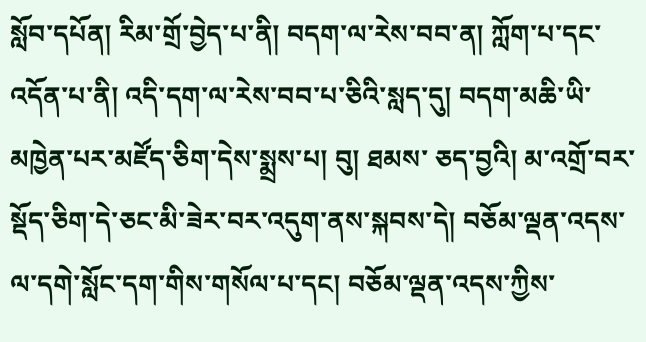སློབ་དཔོན། རིམ་གྲོ་བྱེད་པ་ནི། བདག་ལ་རེས་བབ་ན། ཀློག་པ་དང་འདོན་པ་ནི། འདི་དག་ལ་རེས་བབ་པ་ཅིའི་སླད་དུ། བདག་མཆི་ཡི་མཁྱེན་པར་མཛོད་ཅིག་དེས་སྨྲས་པ། བུ། ཐམས་ ཅད་བྱའི། མ་འགྲོ་བར་སྡོད་ཅིག་དེ་ཅང་མི་ཟེར་བར་འདུག་ནས་སྐབས་དེ། བཅོམ་ལྡན་འདས་ལ་དགེ་སློང་དག་གིས་གསོལ་པ་དང། བཅོམ་ལྡན་འདས་ཀྱིས་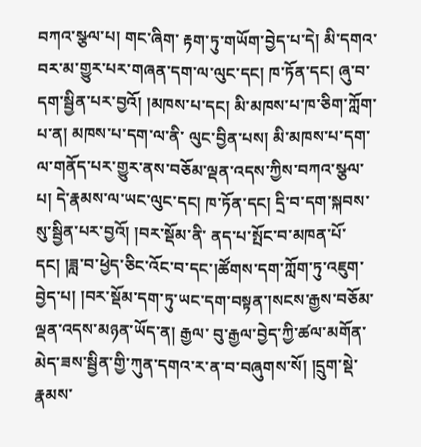བཀའ་སྩལ་པ། གང་ཞིག་ རྟག་ཏུ་གཡོག་བྱེད་པ་དེ། མི་དགའ་བར་མ་གྱུར་པར་གཞན་དག་ལ་ལུང་དང། ཁ་ཏོན་དང། ཞུ་བ་དག་སྦྱིན་པར་བྱའོ། །མཁས་པ་དང། མི་མཁས་པ་ཁ་ཅིག་ཀློག་པ་ན། མཁས་པ་དག་ལ་ནི་ ལུང་བྱིན་པས། མི་མཁས་པ་དག་ལ་གནོད་པར་གྱུར་ནས་བཅོམ་ལྡན་འདས་ཀྱིས་བཀའ་སྩལ་པ། དེ་རྣམས་ལ་ཡང་ལུང་དང། ཁ་ཏོན་དང། དྲི་བ་དག་སྐབས་སུ་སྦྱིན་པར་བྱའོ། །བར་སྡོམ་ནི་ ནད་པ་སྤོང་བ་མཁན་པོ་དང། །ཟླ་བ་ཕྱེད་ཅིང་འོང་བ་དང་།ཚོགས་དག་ཀློག་ཏུ་འཇུག་བྱེད་པ། །བར་སྡོམ་དག་ཏུ་ཡང་དག་བསྟན་།སངས་རྒྱས་བཅོམ་ལྡན་འདས་མཉན་ཡོད་ན། རྒྱལ་ བུ་རྒྱལ་བྱེད་ཀྱི་ཚལ་མགོན་མེད་ཟས་སྦྱིན་གྱི་ཀུན་དགའ་ར་ན་བ་བཞུགས་སོ། །དྲུག་སྡེ་རྣམས་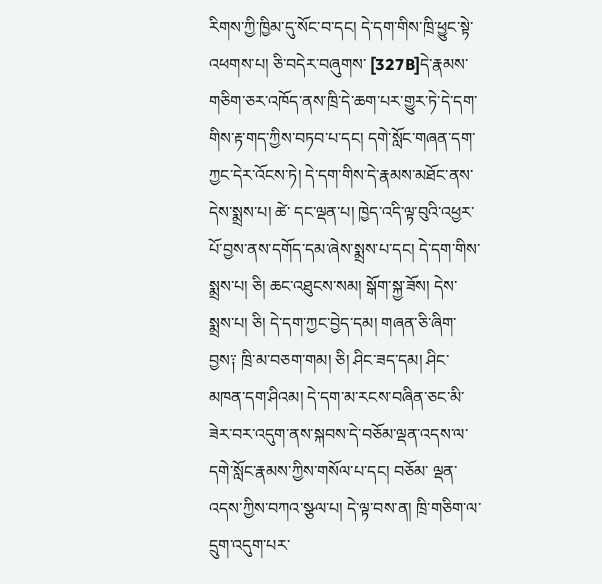རིགས་ཀྱི་ཁྱིམ་དུ་སོང་བ་དང། དེ་དག་གིས་ཁྲི་ཕྱུང་སྟེ་འཕགས་པ། ཅི་བདེར་བཞུགས་ [327B]དེ་རྣམས་གཅིག་ཅར་འཁོད་ནས་ཁྲི་དེ་ཆག་པར་གྱུར་ཏེ་དེ་དག་གིས་རྟ་གད་ཀྱིས་བཏབ་པ་དང། དགེ་སློང་གཞན་དག་ཀྱང་དེར་འོངས་ཏེ། དེ་དག་གིས་དེ་རྣམས་མཐོང་ནས་དེས་སྨྲས་པ། ཚེ་ དང་ལྡན་པ། ཁྱེད་འདི་ལྟ་བུའི་འཕྱར་པོ་བྱས་ནས་དགོད་དམ་ཞེས་སྨྲས་པ་དང། དེ་དག་གིས་སྨྲས་པ། ཅི། ཆང་འཐུངས་སམ། སྒོག་སྐྱ་ཟོས། དེས་སྨྲས་པ། ཅི། དེ་དག་ཀྱང་བྱེད་དམ། གཞན་ཅི་ཞིག་ བྱས༑ ཁྲི་མ་བཅག་གམ། ཅི། ཤིང་ཟད་དམ། ཤིང་མཁན་དག་ཤིའམ། དེ་དག་མ་རངས་བཞིན་ཅང་མི་ཟེར་བར་འདུག་ནས་སྐབས་དེ་བཅོམ་ལྡན་འདས་ལ་དགེ་སློང་རྣམས་ཀྱིས་གསོལ་པ་དང། བཅོམ་ ལྡན་འདས་ཀྱིས་བཀའ་སྩལ་པ། དེ་ལྟ་བས་ན། ཁྲི་གཅིག་ལ་དྲུག་འདུག་པར་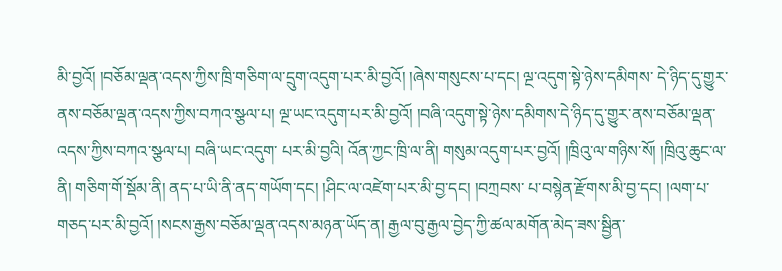མི་བྱའོ། །བཅོམ་ལྡན་འདས་ཀྱིས་ཁྲི་གཅིག་ལ་དྲུག་འདུག་པར་མི་བྱའོ། །ཞེས་གསུངས་པ་དང། ལྔ་འདུག་སྟེ་ཉེས་དམིགས་ དེ་ཉིད་དུ་གྱུར་ནས་བཅོམ་ལྡན་འདས་ཀྱིས་བཀའ་སྩལ་པ། ལྔ་ཡང་འདུག་པར་མི་བྱའོ། །བཞི་འདུག་སྟེ་ཉེས་དམིགས་དེ་ཉིད་དུ་གྱུར་ནས་བཅོམ་ལྡན་འདས་ཀྱིས་བཀའ་སྩལ་པ། བཞི་ཡང་འདུག་ པར་མི་བྱའི། འོན་ཀྱང་ཁྲི་ལ་ནི། གསུམ་འདུག་པར་བྱའོ། །ཁྲིའུ་ལ་གཉིས་སོ། །ཁྲིའུ་ཆུང་ལ་ནི། གཅིག་གོ་སྡོམ་ནི། ནད་པ་ཡི་ནི་ནད་གཡོག་དང། །ཤིང་ལ་འཛེག་པར་མི་བྱ་དང། །བཀྲབས་ པ་བསྙེན་རྫོགས་མི་བྱ་དང། །ལག་པ་གཅད་པར་མི་བྱའོ། །སངས་རྒྱས་བཅོམ་ལྡན་འདས་མཉན་ཡོད་ན། རྒྱལ་བུ་རྒྱལ་བྱེད་ཀྱི་ཚལ་མགོན་མེད་ཟས་སྦྱིན་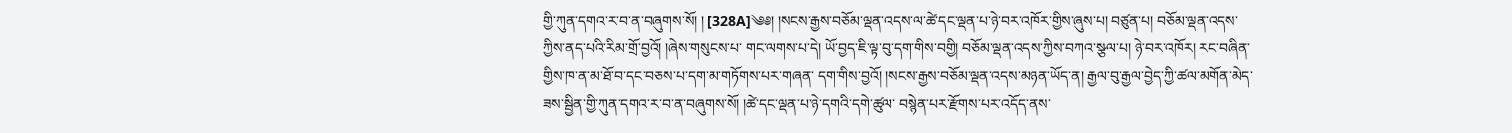གྱི་ཀུན་དགའ་ར་བ་ན་བཞུགས་སོ། ། [328A]༄༅། །སངས་རྒྱས་བཅོམ་ལྡན་འདས་ལ་ཚེ་དང་ལྡན་པ་ཉེ་བར་འཁོར་གྱིས་ཞུས་པ། བཙུན་པ། བཅོམ་ལྡན་འདས་ཀྱིས་ནད་པའི་རིམ་གྲོ་བྱའོ། །ཞེས་གསུངས་པ་ གང་ལགས་པ་དེ། ཡོ་བྱད་ཇི་ལྟ་བུ་དག་གིས་བགྱི། བཅོམ་ལྡན་འདས་ཀྱིས་བཀའ་སྩལ་པ། ཉེ་བར་འཁོར། རང་བཞིན་གྱིས་ཁ་ན་མ་ཐོ་བ་དང་བཅས་པ་དག་མ་གཏོགས་པར་གཞན་ དག་གིས་བྱའོ། །སངས་རྒྱས་བཅོམ་ལྡན་འདས་མཉན་ཡོད་ན། རྒྱལ་བུ་རྒྱལ་བྱེད་ཀྱི་ཚལ་མགོན་མེད་ཟས་སྦྱིན་གྱི་ཀུན་དགའ་ར་བ་ན་བཞུགས་སོ། །ཚེ་དང་ལྡན་པ་ཉེ་དགའི་དགེ་ཚུལ་ བསྙེན་པར་རྫོགས་པར་འདོད་ནས་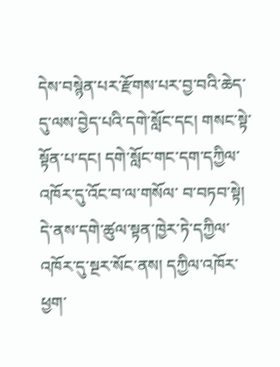དེས་བསྙེན་པར་རྫོགས་པར་བྱ་བའི་ཆེད་དུ་ལས་བྱེད་པའི་དགེ་སློང་དང། གསང་སྟེ་སྟོན་པ་དང། དགེ་སློང་གང་དག་དཀྱིལ་འཁོར་དུ་འོང་བ་ལ་གསོལ་ བ་བཏབ་སྟེ། དེ་ནས་དགེ་ཚུལ་སྟན་ཁྱེར་ཏེ་དཀྱིལ་འཁོར་དུ་སྔར་སོང་ནས། དཀྱིལ་འཁོར་ཕྱག་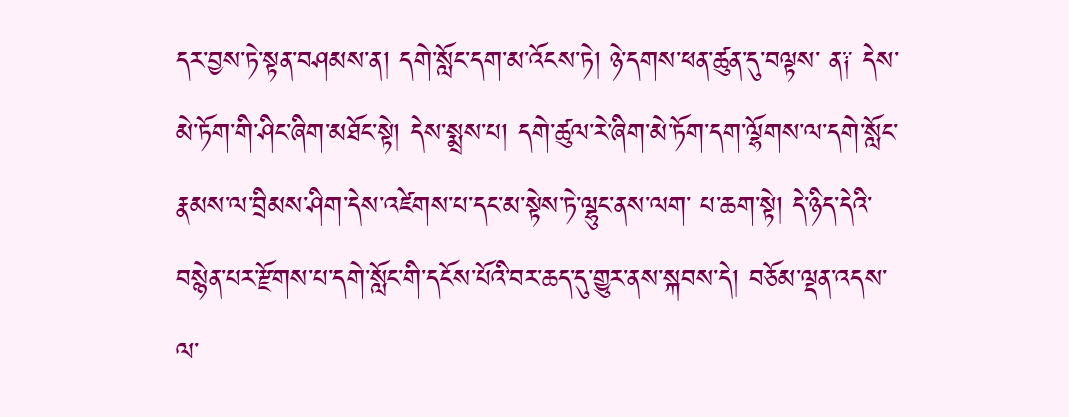དར་བྱས་ཏེ་སྟན་བཤམས་ན། དགེ་སློང་དག་མ་འོངས་ཏེ། ཉེ་དགས་ཕན་ཚུན་དུ་བལྟས་ ན༑ དེས་མེ་ཏོག་གི་ཤིང་ཞིག་མཐོང་སྟེ། དེས་སྨྲས་པ། དགེ་ཚུལ་རེ་ཞིག་མེ་ཏོག་དག་ལྷོགས་ལ་དགེ་སློང་རྣམས་ལ་བྲིམས་ཤིག་དེས་འཛེགས་པ་དང་མ་སྟེས་ཏེ་ལྷུང་ནས་ལག་ པ་ཆག་སྟེ། དེ་ཉིད་དེའི་བསྙེན་པར་རྫོགས་པ་དགེ་སློང་གི་དངོས་པོའི་བར་ཆད་དུ་གྱུར་ནས་སྐབས་དེ། བཅོམ་ལྡན་འདས་ལ་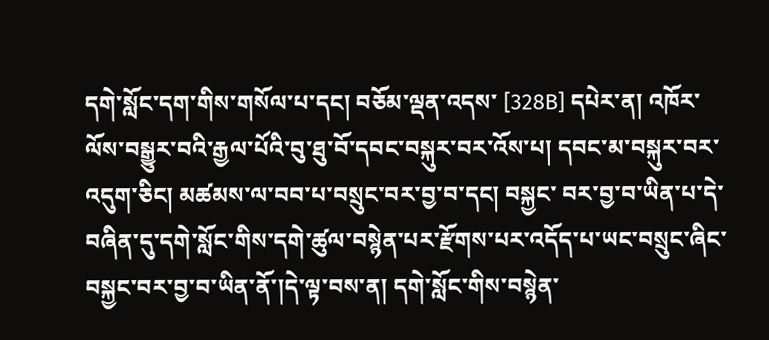དགེ་སློང་དག་གིས་གསོལ་པ་དང། བཅོམ་ལྡན་འདས་ [328B] དཔེར་ན། འཁོར་ལོས་བསྒྱུར་བའི་རྒྱལ་པོའི་བུ་ཐུ་བོ་དབང་བསྐུར་བར་འོས་པ། དབང་མ་བསྐུར་བར་འདུག་ཅིང། མཚམས་ལ་བབ་པ་བསྲུང་བར་བྱ་བ་དང། བསྐྱང་ བར་བྱ་བ་ཡིན་པ་དེ་བཞིན་དུ་དགེ་སློང་གིས་དགེ་ཚུལ་བསྙེན་པར་རྫོགས་པར་འདོད་པ་ཡང་བསྲུང་ཞིང་བསྐྱང་བར་བྱ་བ་ཡིན་ནོ་།དེ་ལྟ་བས་ན། དགེ་སློང་གིས་བསྙེན་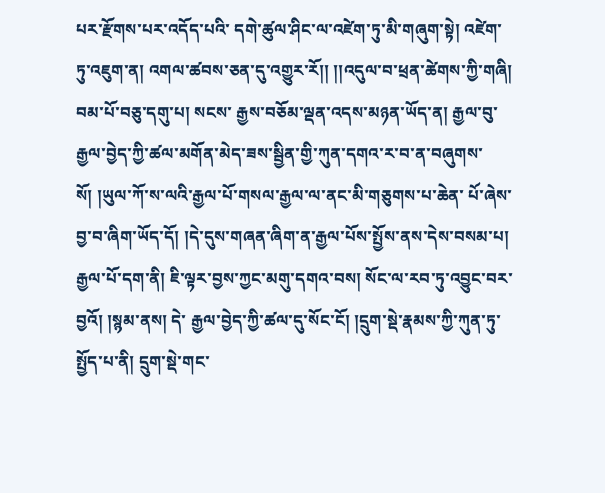པར་རྫོགས་པར་འདོད་པའི་ དགེ་ཚུལ་ཤིང་ལ་འཛེག་ཏུ་མི་གཞུག་སྟེ། འཛེག་ཏུ་འཇུག་ན། འགལ་ཚབས་ཅན་དུ་འགྱུར་རོ།། །།འདུལ་བ་ཕྲན་ཚེགས་ཀྱི་གཞི། བམ་པོ་བཅུ་དགུ་པ། སངས་ རྒྱས་བཅོམ་ལྡན་འདས་མཉན་ཡོད་ན། རྒྱལ་བུ་རྒྱལ་བྱེད་ཀྱི་ཚལ་མགོན་མེད་ཟས་སྦྱིན་གྱི་ཀུན་དགའ་ར་བ་ན་བཞུགས་སོ། །ཡུལ་ཀོ་ས་ལའི་རྒྱལ་པོ་གསལ་རྒྱལ་ལ་ནང་མི་གཅུགས་པ་ཆེན་ པོ་ཞེས་བྱ་བ་ཞིག་ཡོད་དོ། །དེ་དུས་གཞན་ཞིག་ན་རྒྱལ་པོས་སྤྱོས་ནས་དེས་བསམ་པ། རྒྱལ་པོ་དག་ནི། ཇི་ལྟར་བྱས་ཀྱང་མགུ་དགའ་བས། སོང་ལ་རབ་ཏུ་འབྱུང་བར་བྱའོ། །སྙམ་ནས། དེ་ རྒྱལ་བྱེད་ཀྱི་ཚལ་དུ་སོང་ངོ། །དྲུག་སྡེ་རྣམས་ཀྱི་ཀུན་ཏུ་སྤྱོད་པ་ནི། དྲུག་སྡེ་གང་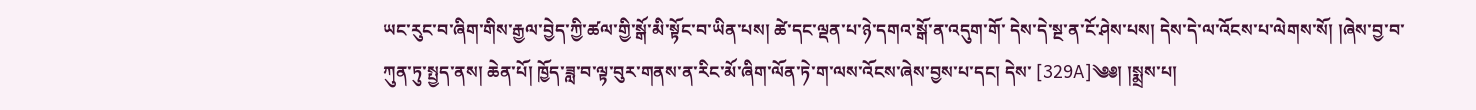ཡང་རུང་བ་ཞིག་གིས་རྒྱལ་བྱེད་ཀྱི་ཚལ་གྱི་སྒོ་མི་སྟོང་བ་ཡིན་པས། ཚེ་དང་ལྡན་པ་ཉེ་དགའ་སྒོ་ན་འདུག་གོ་ དེས་དེ་སྔ་ན་ངོ་ཤེས་པས། དེས་དེ་ལ་འོངས་པ་ལེགས་སོ། །ཞེས་བྱ་བ་ཀུན་ཏུ་སྤྱད་ནས། ཆེན་པོ། ཁྱོད་ཟླ་བ་ལྟ་བུར་གནས་ན་རིང་མོ་ཞིག་ལོན་ཏེ་ག་ལས་འོངས་ཞེས་བྱས་པ་དང། དེས་ [329A]༄༅། །སྨྲས་པ།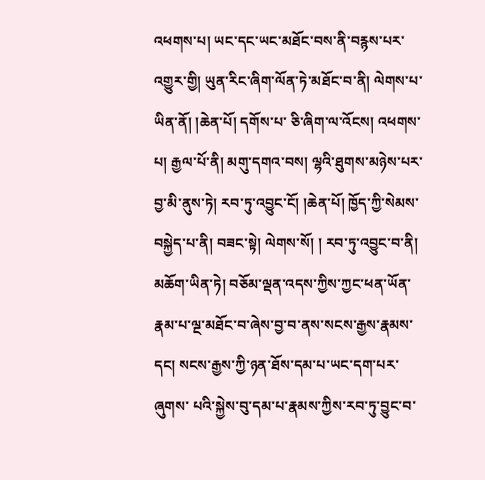འཕགས་པ། ཡང་དང་ཡང་མཐོང་བས་ནི་བརྙས་པར་འགྱུར་གྱི། ཡུན་རིང་ཞིག་ལོན་ཏེ་མཐོང་བ་ནི། ལེགས་པ་ཡིན་ནོ། །ཆེན་པོ། དགོས་པ་ ཅི་ཞིག་ལ་འོངས། འཕགས་པ། རྒྱལ་པོ་ནི། མགུ་དགའ་བས། ལྷའི་ཐུགས་མཉེས་པར་བྱ་མི་ནུས་ཏེ། རབ་ཏུ་འབྱུང་ངོ། །ཆེན་པོ། ཁྱོད་ཀྱི་སེམས་བསྐྱེད་པ་ནི། བཟང་སྟེ། ལེགས་སོ། ། རབ་ཏུ་འབྱུང་བ་ནི། མཆོག་ཡིན་ཏེ། བཅོམ་ལྡན་འདས་ཀྱིས་ཀྱང་ཕན་ཡོན་རྣམ་པ་ལྔ་མཐོང་བ་ཞེས་བྱ་བ་ནས་སངས་རྒྱས་རྣམས་དང། སངས་རྒྱས་ཀྱི་ཉན་ཐོས་དམ་པ་ཡང་དག་པར་ཞུགས་ པའི་སྐྱེས་བུ་དམ་པ་རྣམས་ཀྱིས་རབ་ཏུ་བྱུང་བ་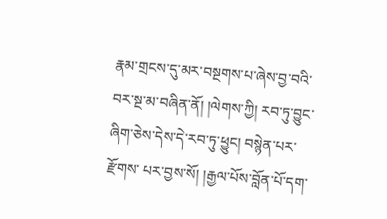རྣམ་གྲངས་དུ་མར་བསྔགས་པ་ཞེས་བྱ་བའི་བར་སྔ་མ་བཞིན་ནོ། །ལེགས་ཀྱི། རབ་ཏུ་བྱུང་ཞིག་ཅེས་དེས་དེ་རབ་ཏུ་ཕྱུང། བསྙེན་པར་རྫོགས་ པར་བྱས་སོ། །རྒྱལ་པོས་བློན་པོ་དག་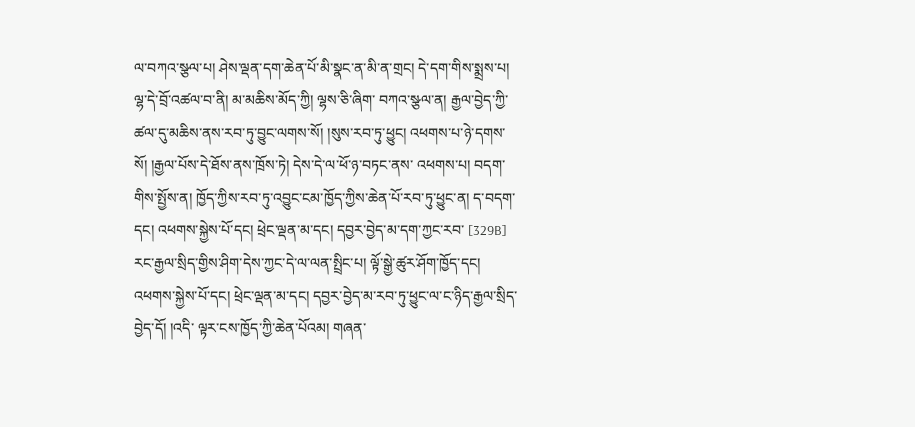ལ་བཀའ་སྩལ་པ། ཤེས་ལྡན་དག་ཆེན་པོ་མི་སྣང་ན་མི་ན་གྲང། དེ་དག་གིས་སྨྲས་པ། ལྷ་དེ་བྲོ་འཚལ་བ་ནི། མ་མཆིས་མོད་ཀྱི། ལྷས་ཅི་ཞིག་ བཀའ་སྩལ་ན། རྒྱལ་བྱེད་ཀྱི་ཚལ་དུ་མཆིས་ནས་རབ་ཏུ་བྱུང་ལགས་སོ། །སུས་རབ་ཏུ་ཕྱུང། འཕགས་པ་ཉེ་དགས་སོ། །རྒྱལ་པོས་དེ་ཐོས་ནས་ཁྲོས་ཏེ། དེས་དེ་ལ་ཕོ་ཉ་བཏང་ནས་ འཕགས་པ། བདག་གིས་སྤྱོས་ན། ཁྱོད་ཀྱིས་རབ་ཏུ་འབྱུང་ངམ་ཁྱོད་ཀྱིས་ཆེན་པོ་རབ་ཏུ་ཕྱུང་ན། ད་བདག་དང། འཕགས་སྐྱེས་པོ་དང། ཕྲེང་ལྡན་མ་དང། དབྱར་བྱེད་མ་དག་ཀྱང་རབ་ [329B] རང་རྒྱལ་སྲིད་གྱིས་ཤིག་དེས་ཀྱང་དེ་ལ་ལན་སྤྲིང་པ། ལྟོ་སྒྱེ་ཚུར་ཤོག་ཁྱོད་དང། འཕགས་སྐྱེས་པོ་དང། ཕྲེང་ལྡན་མ་དང། དབྱར་བྱེད་མ་རབ་ཏུ་ཕྱུང་ལ་ང་ཉིད་རྒྱལ་སྲིད་བྱེད་དོ། །འདི་ ལྟར་ངས་ཁྱོད་ཀྱི་ཆེན་པོའམ། གཞན་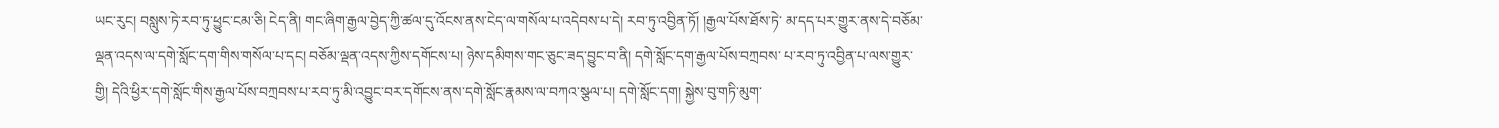ཡང་རུང། བསླུས་ཏེ་རབ་ཏུ་ཕྱུང་ངམ་ཅི། ངེད་ནི། གང་ཞིག་རྒྱལ་བྱེད་ཀྱི་ཚལ་དུ་འོངས་ནས་ངེད་ལ་གསོལ་པ་འདེབས་པ་དེ། རབ་ཏུ་འབྱིན་ཏོ། །རྒྱལ་པོས་ཐོས་ཏེ་ མ་དད་པར་གྱུར་ནས་དེ་བཅོམ་ལྡན་འདས་ལ་དགེ་སློང་དག་གིས་གསོལ་པ་དང། བཅོམ་ལྡན་འདས་ཀྱིས་དགོངས་པ། ཉེས་དམིགས་གང་ཅུང་ཟད་བྱུང་བ་ནི། དགེ་སློང་དག་རྒྱལ་པོས་བཀྲབས་ པ་རབ་ཏུ་འབྱིན་པ་ལས་གྱུར་གྱི། དེའི་ཕྱིར་དགེ་སློང་གིས་རྒྱལ་པོས་བཀྲབས་པ་རབ་ཏུ་མི་འབྱུང་བར་དགོངས་ནས་དགེ་སློང་རྣམས་ལ་བཀའ་སྩལ་པ། དགེ་སློང་དག། སྐྱེས་བུ་གཏི་མུག་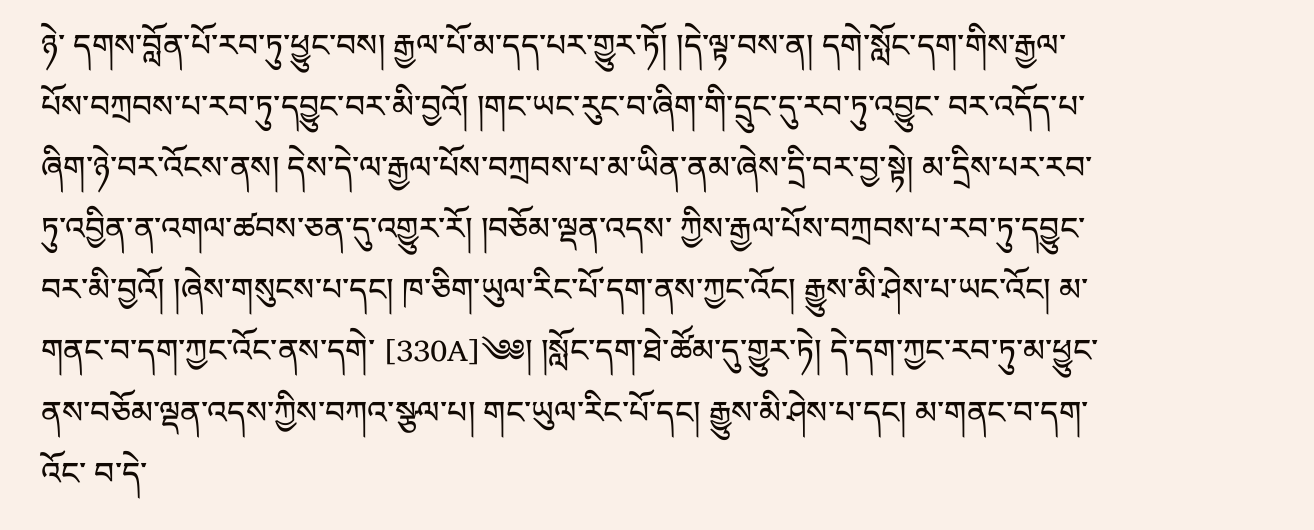ཉེ་ དགས་བློན་པོ་རབ་ཏུ་ཕྱུང་བས། རྒྱལ་པོ་མ་དད་པར་གྱུར་ཏོ། །དེ་ལྟ་བས་ན། དགེ་སློང་དག་གིས་རྒྱལ་པོས་བཀྲབས་པ་རབ་ཏུ་དབྱུང་བར་མི་བྱའོ། །གང་ཡང་རུང་བ་ཞིག་གི་དྲུང་དུ་རབ་ཏུ་འབྱུང་ བར་འདོད་པ་ཞིག་ཉེ་བར་འོངས་ནས། དེས་དེ་ལ་རྒྱལ་པོས་བཀྲབས་པ་མ་ཡིན་ནམ་ཞེས་དྲི་བར་བྱ་སྟེ། མ་དྲིས་པར་རབ་ཏུ་འབྱིན་ན་འགལ་ཚབས་ཅན་དུ་འགྱུར་རོ། །བཅོམ་ལྡན་འདས་ ཀྱིས་རྒྱལ་པོས་བཀྲབས་པ་རབ་ཏུ་དབྱུང་བར་མི་བྱའོ། །ཞེས་གསུངས་པ་དང། ཁ་ཅིག་ཡུལ་རིང་པོ་དག་ནས་ཀྱང་འོང། རྒྱུས་མི་ཤེས་པ་ཡང་འོང། མ་གནང་བ་དག་ཀྱང་འོང་ནས་དགེ་ [330A]༄༅། །སློང་དག་ཐེ་ཚོམ་དུ་གྱུར་ཏེ། དེ་དག་ཀྱང་རབ་ཏུ་མ་ཕྱུང་ནས་བཅོམ་ལྡན་འདས་ཀྱིས་བཀའ་སྩལ་པ། གང་ཡུལ་རིང་པོ་དང། རྒྱུས་མི་ཤེས་པ་དང། མ་གནང་བ་དག་འོང་ བ་དེ་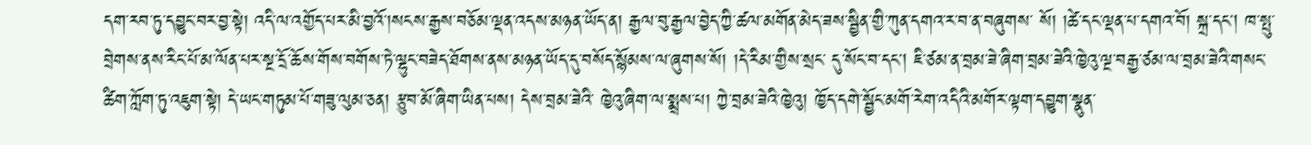དག་རབ་ཏུ་དབྱུང་བར་བྱ་སྟེ། འདི་ལ་འགྱོད་པར་མི་བྱའོ་།སངས་རྒྱས་བཅོམ་ལྡན་འདས་མཉན་ཡོད་ན། རྒྱལ་བུ་རྒྱལ་བྱེད་ཀྱི་ཚལ་མགོན་མེད་ཟས་སྦྱིན་གྱི་ཀུན་དགའ་ར་བ་ན་བཞུགས་ སོ། །ཚེ་དང་ལྡན་པ་དགའ་བོ། སྐྲ་དང། ཁ་སྤུ་བྲེགས་ནས་རིང་པོ་མ་ལོན་པར་སྔ་དྲོ་ཆོས་གོས་བགོས་ཏེ་ལྷུང་བཟེད་ཐོགས་ནས་མཉན་ཡོད་དུ་བསོད་སྙོམས་ལ་ཞུགས་སོ། །དེ་རིམ་གྱིས་སྲང་ དུ་སོང་བ་དང། ཇི་ཙམ་ན་བྲམ་ཟེ་ཞིག་བྲམ་ཟེའི་ཁྱེའུ་ལྔ་བརྒྱ་ཙམ་ལ་བྲམ་ཟེའི་གསང་ཚིག་ཀློག་ཏུ་འཇུག་སྟེ། དེ་ཡང་གཏུམ་པོ་གཟུ་ལུམ་ཅན། རྩུབ་མོ་ཞིག་ཡིན་པས། དེས་བྲམ་ཟེའི་ ཁྱེའུ་ཞིག་ལ་སྨྲས་པ། ཀྱེ་བྲམ་ཟེའི་ཁྱེའུ། ཁྱོད་དགེ་སྦྱོང་མགོ་རེག་འདིའི་མགོར་ལྟག་དབྱུག་སྣུན་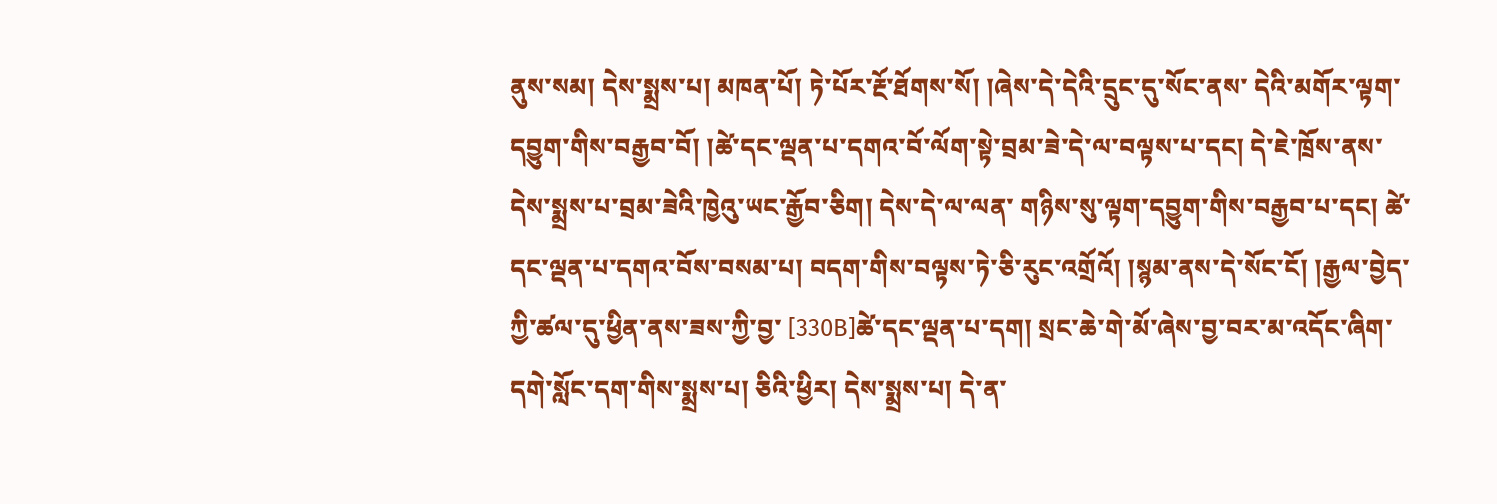ནུས་སམ། དེས་སྨྲས་པ། མཁན་པོ། ཏེ་པོར་རྔོ་ཐོགས་སོ། །ཞེས་དེ་དེའི་དྲུང་དུ་སོང་ནས་ དེའི་མགོར་ལྟག་དབྱུག་གིས་བརྒྱབ་བོ། །ཚེ་དང་ལྡན་པ་དགའ་བོ་ལོག་སྟེ་བྲམ་ཟེ་དེ་ལ་བལྟས་པ་དང། དེ་ཇེ་ཁྲོས་ནས་དེས་སྨྲས་པ་བྲམ་ཟེའི་ཁྱེའུ་ཡང་རྒྱོབ་ཅིག། དེས་དེ་ལ་ལན་ གཉིས་སུ་ལྟག་དབྱུག་གིས་བརྒྱབ་པ་དང། ཚེ་དང་ལྡན་པ་དགའ་བོས་བསམ་པ། བདག་གིས་བལྟས་ཏེ་ཅི་རུང་འགྲོའོ། །སྙམ་ནས་དེ་སོང་ངོ། །རྒྱལ་བྱེད་ཀྱི་ཚལ་དུ་ཕྱིན་ནས་ཟས་ཀྱི་བྱ་ [330B]ཚེ་དང་ལྡན་པ་དག། སྲང་ཆེ་གེ་མོ་ཞེས་བྱ་བར་མ་འདོང་ཞིག་དགེ་སློང་དག་གིས་སྨྲས་པ། ཅིའི་ཕྱིར། དེས་སྨྲས་པ། དེ་ན་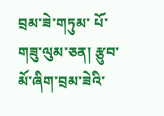བྲམ་ཟེ་གཏུམ་ པོ་གཟུ་ལུམ་ཅན། རྩུབ་མོ་ཞིག་བྲམ་ཟེའི་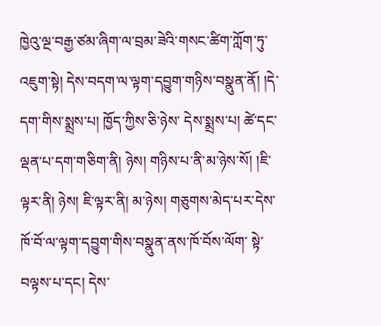ཁྱེའུ་ལྔ་བརྒྱ་ཙམ་ཞིག་ལ་བྲམ་ཟེའི་གསང་ཚིག་ཀློག་ཏུ་འཇུག་སྟེ། དེས་བདག་ལ་ལྟག་དབྱུག་གཉིས་བསྣུན་ནོ། །དེ་དག་གིས་སྨྲས་པ། ཁྱོད་ཀྱིས་ཅི་ཉེས་ དེས་སྨྲས་པ། ཚེ་དང་ལྡན་པ་དག་གཅིག་ནི། ཉེས། གཉིས་པ་ནི་མ་ཉེས་སོ། །ཇི་ལྟར་ནི། ཉེས། ཇི་ལྟར་ནི། མ་ཉེས། གཅུགས་མེད་པར་དེས་ཁོ་བོ་ལ་ལྟག་དབྱུག་གིས་བསྣུན་ནས་ཁོ་བོས་ལོག་ སྟེ་བལྟས་པ་དང། དེས་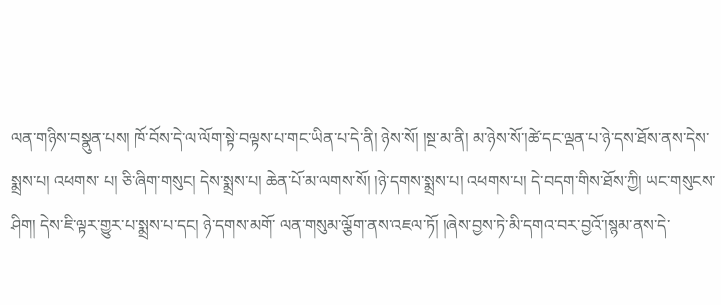ལན་གཉིས་བསྣུན་པས། ཁོ་བོས་དེ་ལ་ལོག་སྟེ་བལྟས་པ་གང་ཡིན་པ་དེ་ནི། ཉེས་སོ། །སྔ་མ་ནི། མ་ཉེས་སོ་།ཚེ་དང་ལྡན་པ་ཉེ་དས་ཐོས་ནས་དེས་སྨྲས་པ། འཕགས་ པ། ཅི་ཞིག་གསུང། དེས་སྨྲས་པ། ཆེན་པོ་མ་ལགས་སོ། །ཉེ་དགས་སྨྲས་པ། འཕགས་པ། དེ་བདག་གིས་ཐོས་ཀྱི། ཡང་གསུངས་ཤིག། དེས་ཇི་ལྟར་གྱུར་པ་སྨྲས་པ་དང། ཉེ་དགས་མགོ་ ལན་གསུམ་ལྕོག་ནས་འཇལ་ཏོ། །ཞེས་བྱས་ཏེ་མི་དགའ་བར་བྱའོ་།སྙམ་ནས་དེ་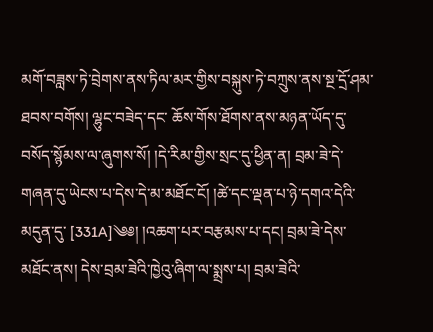མགོ་བཟླས་ཏེ་བྲེགས་ནས་ཏིལ་མར་གྱིས་བསྐུས་ཏེ་བཀྲུས་ནས་སྔ་དྲོ་ཤམ་ཐབས་བགོས། ལྷུང་བཟེད་དང་ ཆོས་གོས་ཐོགས་ནས་མཉན་ཡོད་དུ་བསོད་སྙོམས་ལ་ཞུགས་སོ། །དེ་རིམ་གྱིས་སྲང་དུ་ཕྱིན་ན། བྲམ་ཟེ་དེ་གཞན་དུ་ཡེངས་པ་དེས་དེ་མ་མཐོང་ངོ། །ཚེ་དང་ལྡན་པ་ཉེ་དགའ་དེའི་མདུན་དུ་ [331A]༄༅། །འཆག་པར་བརྩམས་པ་དང། བྲམ་ཟེ་དེས་མཐོང་ནས། དེས་བྲམ་ཟེའི་ཁྱེའུ་ཞིག་ལ་སྨྲས་པ། བྲམ་ཟེའི་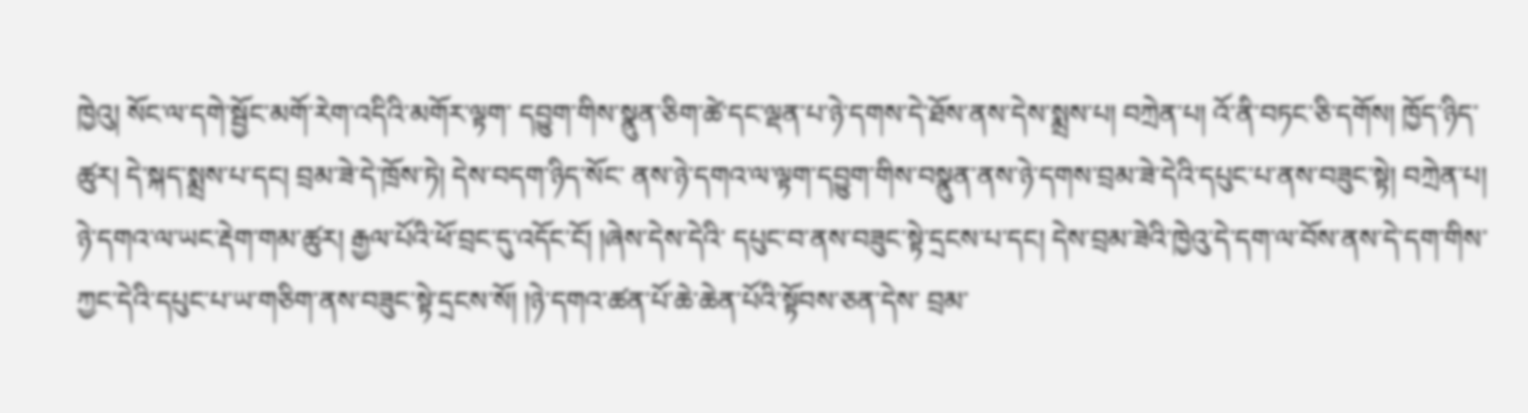ཁྱེའུ། སོང་ལ་དགེ་སྦྱོང་མགོ་རེག་འདིའི་མགོར་ལྟག་ དབྱུག་གིས་སྣུན་ཅིག་ཚེ་དང་ལྡན་པ་ཉེ་དགས་དེ་ཐོས་ནས་དེས་སྨྲས་པ། བཀྲེན་པ། འོ་ནི་བཏང་ཅི་དགོས། ཁྱོད་ཉིད་ཚུར། དེ་སྐད་སྨྲས་པ་དང། བྲམ་ཟེ་དེ་ཁྲོས་ཏེ། དེས་བདག་ཉིད་སོང་ ནས་ཉེ་དགའ་ལ་ལྟག་དབྱུག་གིས་བསྣུན་ནས་ཉེ་དགས་བྲམ་ཟེ་དེའི་དཔུང་པ་ནས་བཟུང་སྟེ། བཀྲེན་པ། ཉེ་དགའ་ལ་ཡང་རྡེག་གམ་ཚུར། རྒྱལ་པོའི་ཕོ་བྲང་དུ་འདོང་ངོ། །ཞེས་དེས་དེའི་ དཔུང་བ་ནས་བཟུང་སྟེ་དྲངས་པ་དང། དེས་བྲམ་ཟེའི་ཁྱེའུ་དེ་དག་ལ་བོས་ནས་དེ་དག་གིས་ཀྱང་དེའི་དཔུང་པ་ཡ་གཅིག་ནས་བཟུང་སྟེ་དྲངས་སོ། །ཉེ་དགའ་ཚན་པོ་ཆེ་ཆེན་པོའི་སྟོབས་ཅན་དེས་ བྲམ་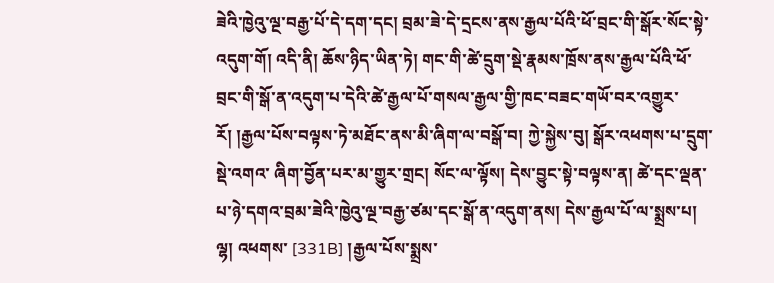ཟེའི་ཁྱེའུ་ལྔ་བརྒྱ་པོ་དེ་དག་དང། བྲམ་ཟེ་དེ་དྲངས་ནས་རྒྱལ་པོའི་ཕོ་བྲང་གི་སྒོར་སོང་སྟེ་འདུག་གོ། འདི་ནི། ཆོས་ཉིད་ཡིན་ཏེ། གང་གི་ཚེ་དྲུག་སྡེ་རྣམས་ཁྲོས་ནས་རྒྱལ་པོའི་ཕོ་ བྲང་གི་སྒོ་ན་འདུག་པ་དེའི་ཚེ་རྒྱལ་པོ་གསལ་རྒྱལ་གྱི་ཁང་བཟང་གཡོ་བར་འགྱུར་རོ། །རྒྱལ་པོས་བལྟས་ཏེ་མཐོང་ནས་མི་ཞིག་ལ་བསྒོ་བ། ཀྱེ་སྐྱེས་བུ། སྒོར་འཕགས་པ་དྲུག་སྡེ་འགའ་ ཞིག་བྱོན་པར་མ་གྱུར་གྲང། སོང་ལ་ལྟོས། དེས་བྱུང་སྟེ་བལྟས་ན། ཚེ་དང་ལྡན་པ་ཉེ་དགའ་བྲམ་ཟེའི་ཁྱེའུ་ལྔ་བརྒྱ་ཙམ་དང་སྒོ་ན་འདུག་ནས། དེས་རྒྱལ་པོ་ལ་སྨྲས་པ། ལྷ། འཕགས་ [331B] །རྒྱལ་པོས་སྨྲས་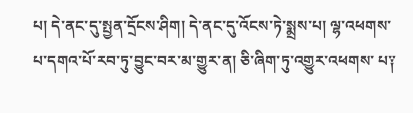པ། དེ་ནང་དུ་སྤྱན་དྲོངས་ཤིག། དེ་ནང་དུ་འོངས་ཏེ་སྨྲས་པ། ལྷ་འཕགས་པ་དགའ་པོ་རབ་ཏུ་བྱུང་བར་མ་གྱུར་ན། ཅི་ཞིག་ཏུ་འགྱུར་འཕགས་ པ༑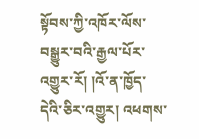སྟོབས་ཀྱི་འཁོར་ལོས་བསྒྱུར་བའི་རྒྱལ་པོར་འགྱུར་རོ། །འོ་ན་ཁྱོད་དེའི་ཅིར་འགྱུར། འཕགས་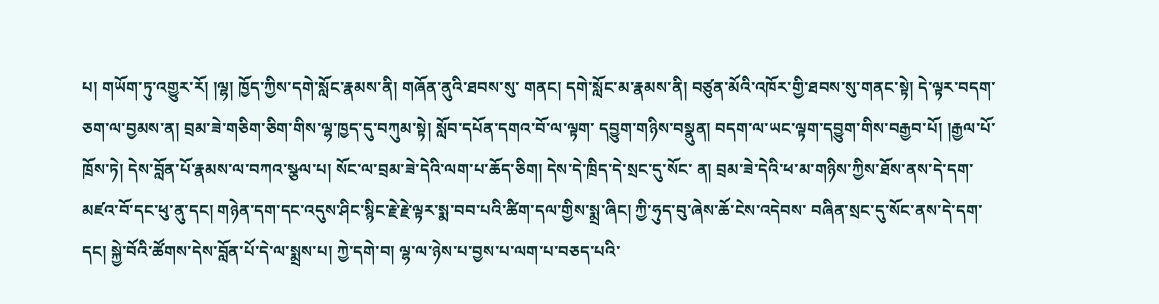པ། གཡོག་ཏུ་འགྱུར་རོ། །ལྷ། ཁྱོད་ཀྱིས་དགེ་སློང་རྣམས་ནི། གཞོན་ནུའི་ཐབས་སུ་ གནང། དགེ་སློང་མ་རྣམས་ནི། བཙུན་མོའི་འཁོར་གྱི་ཐབས་སུ་གནང་སྟེ། དེ་ལྟར་བདག་ཅག་ལ་བྱམས་ན། བྲམ་ཟེ་གཅིག་ཅིག་གིས་ལྷ་ཁྱད་དུ་བཀུམ་སྟེ། སློབ་དཔོན་དགའ་བོ་ལ་ལྟག་ དབྱུག་གཉིས་བསྣུན། བདག་ལ་ཡང་ལྟག་དབྱུག་གིས་བརྒྱབ་པོ། །རྒྱལ་པོ་ཁྲོས་ཏེ། དེས་བློན་པོ་རྣམས་ལ་བཀའ་སྩལ་པ། སོང་ལ་བྲམ་ཟེ་དེའི་ལག་པ་ཆོད་ཅིག། དེས་དེ་ཁྲིད་དེ་སྲང་དུ་སོང་ ན། བྲམ་ཟེ་དེའི་ཕ་མ་གཉིས་ཀྱིས་ཐོས་ནས་དེ་དག་མཛའ་བོ་དང་ཕུ་ནུ་དང། གཉེན་དག་དང་འདུས་ཤིང་སྙིང་རྗེ་རྗེ་ལྟར་སྨ་བབ་པའི་ཚིག་དལ་གྱིས་སྨྲ་ཞིང། ཀྱི་ཧུད་བུ་ཞེས་ཆོ་ངེས་འདེབས་ བཞིན་སྲང་དུ་སོང་ནས་དེ་དག་དང། སྐྱེ་བོའི་ཚོགས་དེས་བློན་པོ་དེ་ལ་སྨྲས་པ། ཀྱེ་དགེ་བ། ལྷ་ལ་ཉེས་པ་བྱས་པ་ལག་པ་བཅད་པའི་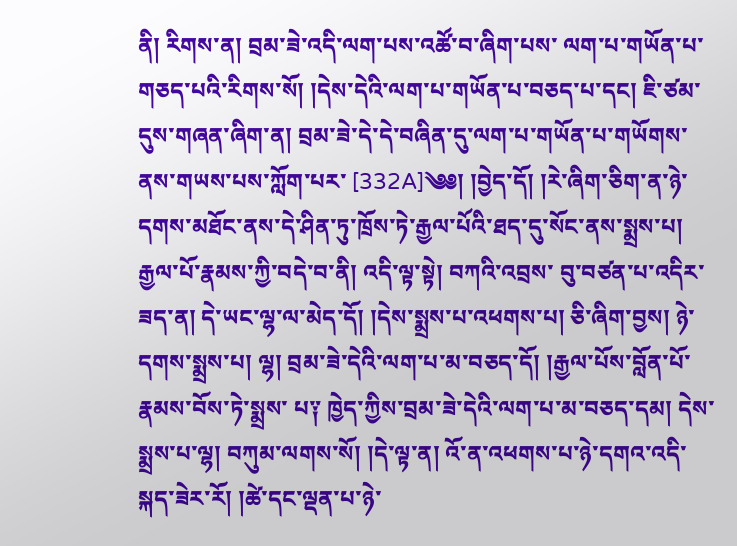ནི། རིགས་ན། བྲམ་ཟེ་འདི་ལག་པས་འཚོ་བ་ཞིག་པས་ ལག་པ་གཡོན་པ་གཅད་པའི་རིགས་སོ། །དེས་དེའི་ལག་པ་གཡོན་པ་བཅད་པ་དང། ཇི་ཙམ་དུས་གཞན་ཞིག་ན། བྲམ་ཟེ་དེ་དེ་བཞིན་དུ་ལག་པ་གཡོན་པ་གཡོགས་ནས་གཡས་པས་ཀློག་པར་ [332A]༄༅། །བྱེད་དོ། །རེ་ཞིག་ཅིག་ན་ཉེ་དགས་མཐོང་ནས་དེ་ཤིན་ཏུ་ཁྲོས་ཏེ་རྒྱལ་པོའི་ཐད་དུ་སོང་ནས་སྨྲས་པ། རྒྱལ་པོ་རྣམས་ཀྱི་བདེ་བ་ནི། འདི་ལྟ་སྟེ། བཀའི་འབྲས་ བུ་བཙན་པ་འདིར་ཟད་ན། དེ་ཡང་ལྷ་ལ་མེད་དོ། །དེས་སྨྲས་པ་འཕགས་པ། ཅི་ཞིག་བྱས། ཉེ་དགས་སྨྲས་པ། ལྷ། བྲམ་ཟེ་དེའི་ལག་པ་མ་བཅད་དོ། །རྒྱལ་པོས་བློན་པོ་རྣམས་བོས་ཏེ་སྨྲས་ པ༑ ཁྱེད་ཀྱིས་བྲམ་ཟེ་དེའི་ལག་པ་མ་བཅད་དམ། དེས་སྨྲས་པ་ལྷ། བཀུམ་ལགས་སོ། །དེ་ལྟ་ན། འོ་ན་འཕགས་པ་ཉེ་དགའ་འདི་སྐད་ཟེར་རོ། །ཚེ་དང་ལྡན་པ་ཉེ་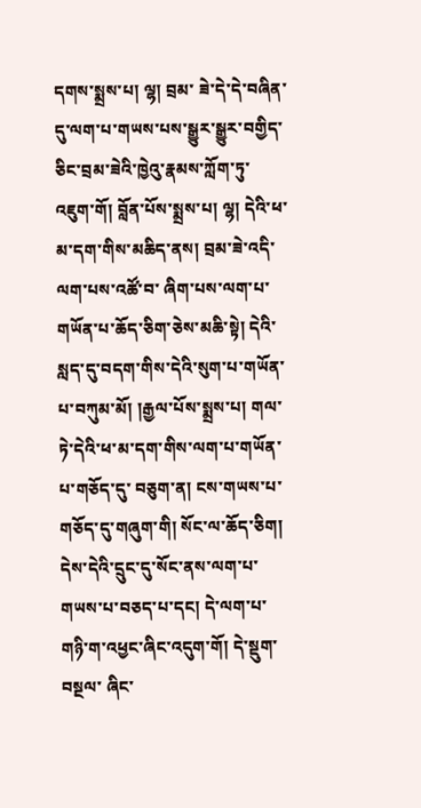དགས་སྨྲས་པ། ལྷ། བྲམ་ ཟེ་དེ་དེ་བཞིན་དུ་ལག་པ་གཡས་པས་སྒྱུར་སྒྱུར་བགྱིད་ཅིང་བྲམ་ཟེའི་ཁྱེའུ་རྣམས་ཀློག་ཏུ་འཇུག་གོ། བློན་པོས་སྨྲས་པ། ལྷ། དེའི་ཕ་མ་དག་གིས་མཆིད་ནས། བྲམ་ཟེ་འདི་ལག་པས་འཚོ་བ་ ཞིག་པས་ལག་པ་གཡོན་པ་ཆོད་ཅིག་ཅེས་མཆི་སྟེ། དེའི་སླད་དུ་བདག་གིས་དེའི་སུག་པ་གཡོན་པ་བཀུམ་མོ། །རྒྱལ་པོས་སྨྲས་པ། གལ་ཏེ་དེའི་ཕ་མ་དག་གིས་ལག་པ་གཡོན་པ་གཅོད་དུ་ བཅུག་ན། ངས་གཡས་པ་གཅོད་དུ་གཞུག་གི། སོང་ལ་ཆོད་ཅིག། དེས་དེའི་དྲུང་དུ་སོང་ནས་ལག་པ་གཡས་པ་བཅད་པ་དང། དེ་ལག་པ་གཉི་ག་འཕྱང་ཞིང་འདུག་གོ། དེ་སྡུག་བསྔལ་ ཞིང་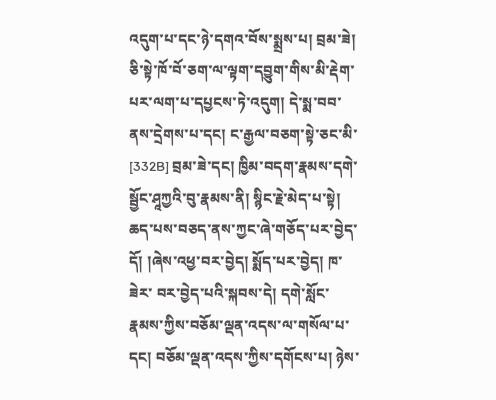འདུག་པ་དང་ཉེ་དགའ་བོས་སྨྲས་པ། བྲམ་ཟེ། ཅི་སྟེ་ཁོ་བོ་ཅག་ལ་ལྟག་དབྱུག་གིས་མི་རྡེག་པར་ལག་པ་དཔྱངས་ཏེ་འདུག། དེ་སྨ་བབ་ནས་དྲེགས་པ་དང། ང་རྒྱལ་བཅག་སྟེ་ཅང་མི་ [332B] བྲམ་ཟེ་དང། ཁྱིམ་བདག་རྣམས་དགེ་སྦྱོང་ཤཱཀྱའི་བུ་རྣམས་ནི། སྙིང་རྗེ་མེད་པ་སྟེ། ཆད་པས་བཅད་ནས་ཀྱང་ཞེ་གཅོད་པར་བྱེད་དོ། །ཞེས་འཕྱ་བར་བྱེད། སྨོད་པར་བྱེད། ཁ་ཟེར་ བར་བྱེད་པའི་སྐབས་དེ། དགེ་སློང་རྣམས་ཀྱིས་བཅོམ་ལྡན་འདས་ལ་གསོལ་པ་དང། བཅོམ་ལྡན་འདས་ཀྱིས་དགོངས་པ། ཉེས་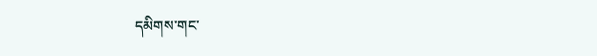དམིགས་གང་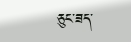ཅུང་ཟད་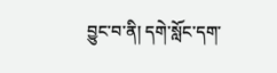བྱུང་བ་ནི། དགེ་སློང་དག་